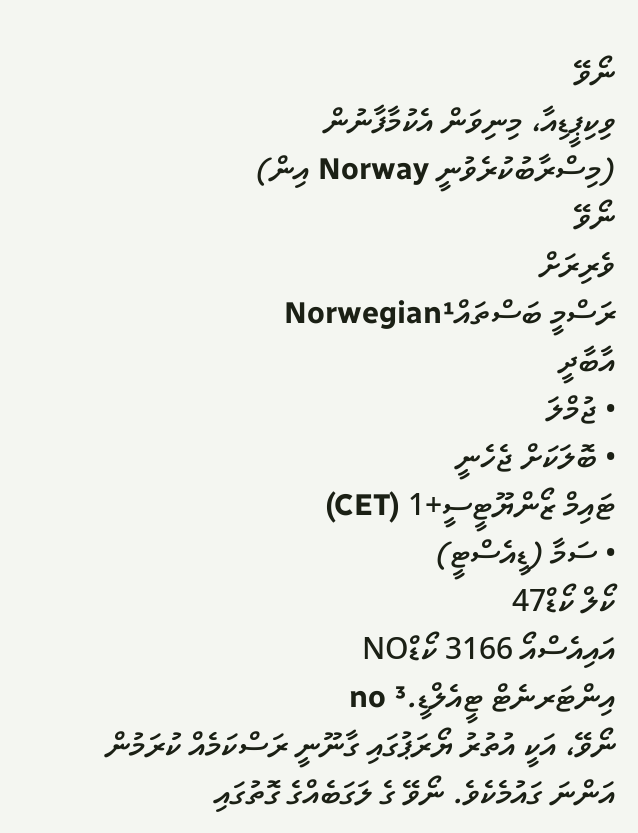ނޯވޭ
ވިކިޕީޑިއާ، މިނިވަން އެކުމާފާނުން
(މިސްރާބުކުރެވުނީ Norway އިން)
ނޯވޭ
ވެރިރަށް
ރަސްމީ ބަސްތައްNorwegian¹
އާބާދީ
• ޖުމްލަ
• ބޮލަކަށް ޖެހެނީ
ޓައިމް ޒޯންޔޫޓީސީ+1 (CET)
• ސަމާ (ޑީއެސްޓީ)
ކޯލް ކޯޑް47
އައިއެސްއޯ 3166 ކޯޑްNO
އިންޓަރނެޓް ޓީއެލްޑީ.no ³
ނޯވޭ، އަކީ އުތުރު ޔޯރަޕުގައި ގާނޫނީ ރަސްކަމެއް ކުރަމުން އަންނަ ގައުމެކެވެ. ނޯވޭ ގެ ލަގަބެއްގެ ގޮތުގައި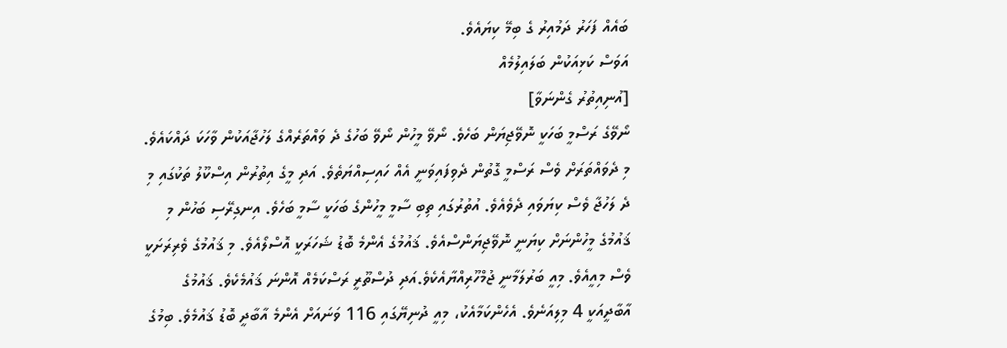ބައެއް ފަހަރު ދަމުއިރު ގެ ބިމޭ ކިޔައެވެ.
އަވަސް ކަޅިއަކުން ބަލައިލުމެއް
[އުނިއިތުރު ގެންނަވާ]
ނޯވޭގެ ރަސްމީ ބަހަކީ ނޮވޭޖިޔަން ބަހެވެ. ނޯވޭ މީހުން ނޯވޭ ބަހުގެ ދެ ވައްތަރެއްގެ ލަހުޖާއަކުން ވާހަކަ ދައްކައެވެ. މި ދެވައްތަރަށް ވެސް ރަސްމީ ގޮތުން ދެވިފައިވަނީ އެއް ހައިސިއްޔަތެވެ. އަދި މީގެ އިތުރުން އިސްކޫލު ތަކުގައި މި ދެ ލަހުޖާ ވެސް ކިޔަވައި ދެވެއެވެ. އުތުރުގައި ތިބި ސާމީ މީހުންގެ ބަހަކީ ސާމީ ބަހެވެ. އިނގިރޭސި ބަހުން މި ޤައުމުގެ މީހުންނަށް ކިޔަނީ ނޮވޭޖިޔަންސްއެވެ. ޤައުމުގެ އެންމެ ބޮޑު ޝަހަރަކީ އޮސްލޯއެވެ. މި ޤައުމުގެ ވެރިރަށަކީ ވެސް މިއީއެވެ. މިއީ ބަރުލަމާނީ ޖުމްހޫރިއްޔާއެކެވެ.އަދި ދުސްތޫރީ ރަސްކަމެއް އޮންނަ ޤައުމެކެވެ. ޤައުމުގެ އާބާދީއަކީ 4 މިލިއަނެވެ. އެހެންކަމާއެކު، މިއީ ދުނިޔޭގައި 116 ވަނައަށް އެންމެ އާބާދީ ބޮޑު ޤައުމެވެ. ބިމުގެ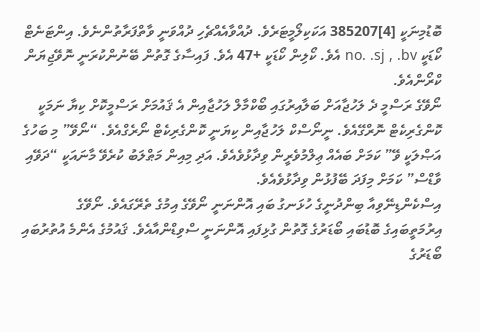ބޮޑުމިނަކީ [4]385207 އަކަކިލޯމީޓަރެވެ. ދުއްވާއެއްޗެހި ދުއްވަނީ ވާތްފަރާތުންނެވެ. އިންޓަނެޓް ކޯޑަކީ no. .sj , .bv އެވެ. ކޯލިން ކޯޑަކީ +47 އެވެ. ފައިސާގެ ގޮތުން ބޭނުންކުރަނީ ނޮވޭޖިޔަން ކްރޯންއެވެ.
ނޯވޭގެ ރަސްމީ ދެ ލަހުޖާއަށް ބަލާއިރުގައި ބޯކްމާލް ލަހުޖާއިން އެ ޤައުމަށް ރަސްމީކޮށް ކިޔާ ނަމަކީ ކޮންގެރިކެޓް ނޮރްގޭއެވެ. ނީނޯސްކް ލަހުޖާއިން ކިޔަނީ ކޮންގެރިކެޓް ނޯރެގްއެވެ. “ނޯވޭ” މި ބަހުގެ އަޞްލަކީ ވޭ” ކަމަށް ބައެއް ޢިލްމުވެރީން ވިދާޅުވެއެވެ. އަދި މިއިން މަޠްލަބު ކުރެވޭ މާނައަކީ “ދަވޭއި ވާޑްސް” ކަމަށް މިފަދަ ބޭފުޅުން ވިދާޅުވެއެވެ.
އިސްކެންޑިނޭވިއާ ބިންދުނީގެ ހުޅަނގު ބައި އޮންނަނީ ނޯވޭގެ އިމުގެ ތެރޭގައެވެ. ނޯވޭގެ އިރުމަތީބައިގެ ބޮޑުބައި ބޯޑަރުގެ ގޮތުން ގުޅިފައި އޮންނަނީ ސްވިޑްންއާއެވެ. ޤައުމުގެ އެންމެ އުތުރުބައި ބޯޑަރުގެ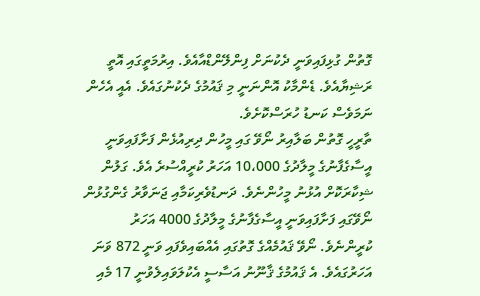ގޮތުން ގުޅިފައިވަނީ ދެކުނަށް ފިންލޭންޑްއާއެވެ. އިރުމަތީގައި އޮތީ ރަޝިޔާއެވެ. ޑެންމާކު އޮންނަނީ މި ޤައުމުގެ ދެކުނުގައެވެ. އެއީ އެހެން ނަމަވެސް ކަނޑު ހުރަސްކޮށެވެ.
ތާރީހީ ގޮތުން ބަލާއިރު ނޯވޭ ގައި މީހުން ދިރިއުޅެން ފަށާފައިވަނީ އީސާގެފާނުގެ މީލާދުގެ 10،000 އަހަރު ކުރީއްސުރެ އެވެ. ގަލުން ޝިކާރަކޮށް އުޅުނު މީހުންނެވެ. ދަނޑުވެރިކަމާއި ޖަނަވާރު ގެންގުޅުން ނޯވޭގައި ފަށާފައިވަނީ އީސާގެފާނުގެ މީލާދުގެ 4000 އަހަރު ކުރީންނެވެ. ނޯވޭ ޤައުމެއްގެ ގޮތުގައި އެއްބައިވެފައި ވަނީ 872 ވަނަ އަހަރުގައެވެ. އެ ޤައުމުގެ ޤާނޫނު އަސާސީ އެކުލަވައިލެވުނީ 17 މެއި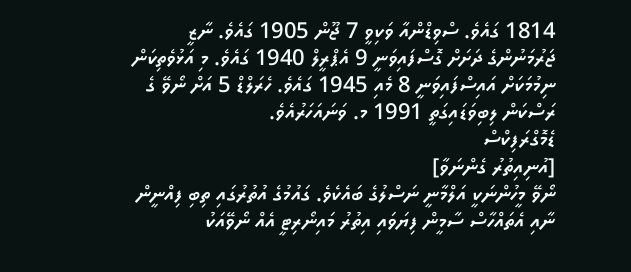1814 ގައެވެ. ސްވިޑްންއާ ވަކިވީ 7 ޖޫން 1905 ގައެވެ. ނާޒީ ޖަރުމަނުންގެ ދަށަށް ގޮސްފައިވަނީ 9 އެޕްރީލް 1940 ގައެވެ. މި އަޅުވެތިކަން ނިމުމަކަށް އައިސްފައިވަނީ 8 މެއި 1945 ގައެވެ. ހެރަލްޑް 5 އަށް ނޯވޭ ގެ ރަސްކަން ލިބިވަޑައިގަތީ 1991 މ. ވަނައަހަރުއެވެ.
ޑެމޮގްރަފިކްސް
[އުނިއިތުރު ގެންނަވާ]
ނޯވޭ މީހުންނަކީ އަލްމާނީ ނަސްލުގެ ބައެކެވެ. ގައުމުގެ އުތުރުގައި ތިބި ފިއްނީން ނާއި އެތައްހާސް ސާމީން ފިޔަވައި އިތުރު މައިނޯރިޓީ އެއް ނޯވޭއަކު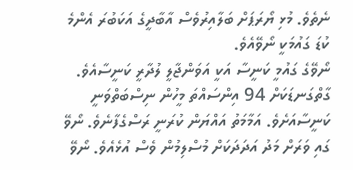ނެތެވެ. މުޅި ޔޯރަޕަށް ބަލާއިރުވެސް އާބާދީގެ އަކަބުރަ އެންމެ ކުޑަ ގައުމަކީ ނޯވޭއެވެ.
ނޯވޭގެ ގައުމީ ކަނީސާ އަކީ އަވަންޖާލީ ލުދާރީ ކަނީސާއެވެ. ގާތްގަނޑަކަށް 94 އިންސައްތަ މީހުން ނިސްބަތްވަނީ ކަނީސާއަށެވެ. އަމާމަތު އައްޔަން ކުރަނީ ރަސްގެފާނެވެ. ނޯވޭ ގައި ވަރަށް މަދު އަދަދަކަށް މުސްލިމުން ވެސް އުޅެއެވެ. ނޯވޭ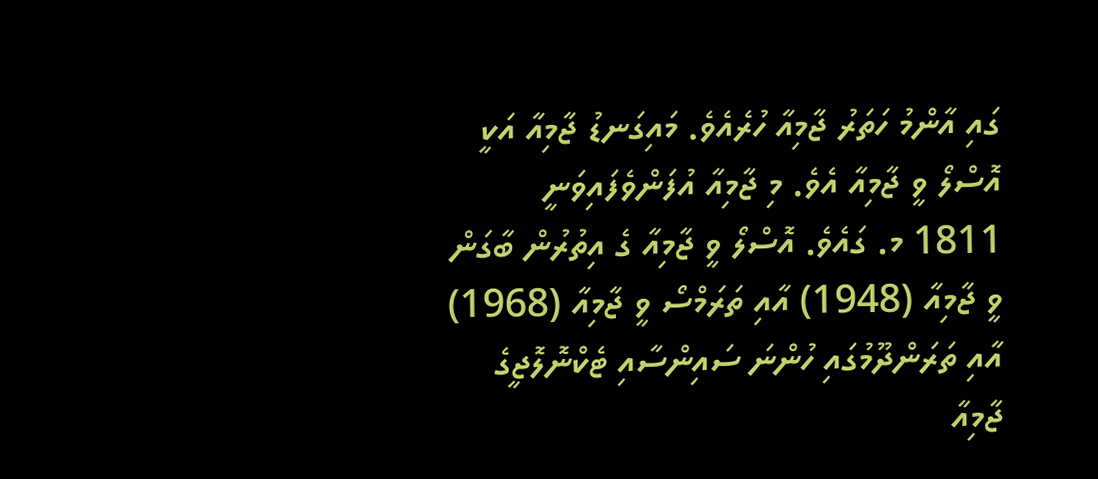ގައި އާންމު ހަތަރު ޖާމިއާ ހުރެއެވެ. މައިގަނޑު ޖާމިއާ އަކީ އޮސްލޯ ވީ ޖާމިއާ އެވެ. މި ޖާމިއާ އުފަންވެފައިވަނީ 1811 މ. ގައެވެ. އޮސްލޯ ވީ ޖާމިއާ ގެ އިތުރުން ބާގަން ވީ ޖާމިއާ (1948) އާއި ތަރަމްސޯ ވީ ޖާމިއާ (1968) އާއި ތަރަންދޫމުގައި ހުންނަ ސައިންސާއި ޓެކްނޮލޮޖީގެ ޖާމިއާ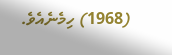(1968) ހިމެނެއެވެ.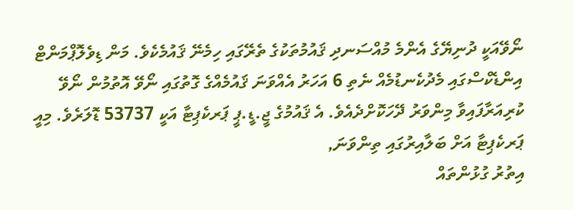ނޯވޭއަކީ ދުނިޔޭގެ އެންމެ މުއްސަނދި ޤައުމުތަކުގެ ތެރޭގައި ހިމެނޭ ޤައުމެކެވެ. މަން ޑިވެލޮޕްމަންޓް އިންޑެކްސްގައި މެދުކެނޑުމެއް ނެތި 6 އަހަރު އެއްވަނަ ޤައުމެއްގެ ގޮތުގައި ނޯވޭ އޮތުމުން ނޯވޭ ކުރިއަރާފައިވާ މިންވަރު ދޭހަކޮށްދެއެވެ. އެ ޤައުމުގެ ޖީ.ޑީ.ޕީ ޕަރކެޕިޓާ އަކީ 53737 ޑޮލަރެވެ. މިއީ ޕަރކެޕިޓާ އަށް ބަލާއިރުގައި ތިންވަނަ,
އިތުރު ގުޅުންތައް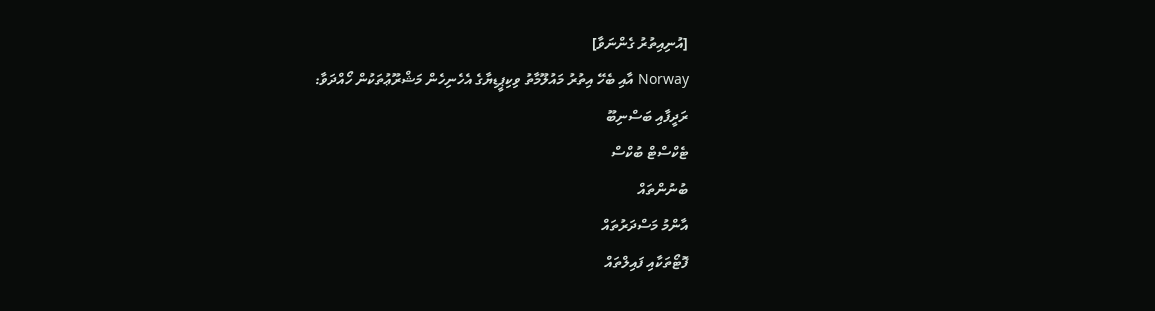[އުނިއިތުރު ގެންނަވާ]
Norway އާއި ބެހޭ އިތުރު މައުލޫމާތު ވިކިޕީޑިޔާގެ އެހެނިހެން މަޝްރޫޢުތަކުން ހޯއްދަވާ:
ރަދީފާއި ބަސްނިބޫ
ޓެކްސްޓް ބުކްސް
ބުނުންތައް
އާންމު މަސްދަރުތައް
ފޮޓޯތަކާއި ފައިލްތައް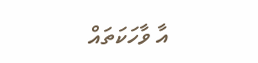އާ ވާހަކަތައް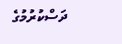ދަސްކުރުމުގެ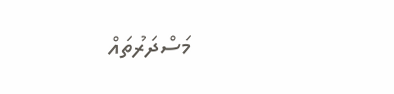މަސްދަރުތައް